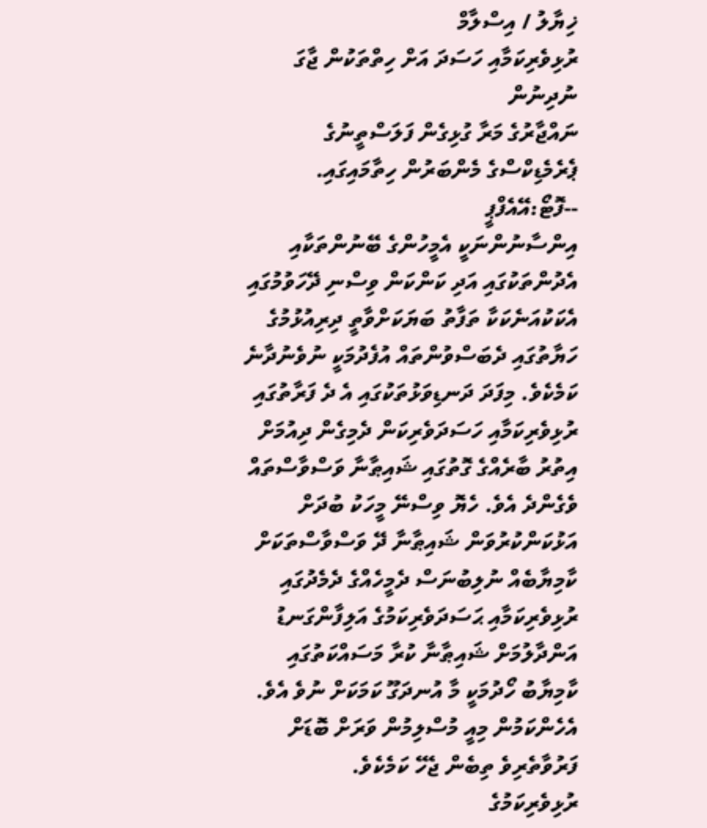ޚިޔާލު / އިސްލާމް
ރުޅިވެރިކަމާއި ހަސަދަ އަށް ހިތްތަކުން ޖާގަ ނުދިނުން
ނައްޖާރުގެ މަރާ ގުޅިގެން ފަލަސްތީނުގެ ޕެރެމެޑިކްސްގެ މެންބަރުން ހިތާމައިގައި. --ފޮޓޯ:އޭއެފްޕީ
އިންސާނުންނަކީ އެމީހުންގެ ބޭނުންތަކާއި އެދުންތަކުގައި އަދި ކަންކަން ވިސްނި ދޭހަވުމުގައި އެކަކުއަނެކަކާ ތަފާތު ބަޔަކަށްވާތީ ދިރިއުޅުމުގެ ހަޔާތުގައި ދެބަސްވުންތައް އުފެދުމަކީ ނުވެނުދާނެ ކަމެކެވެ. މިފަދަ ދަނޑިވަޅުތަކުގައި އެ ދެ ފަރާތުގައި ރުޅިވެރިކަމާއި ހަސަދަވެރިކަން ދެމިގެން ދިއުމަށް އިތުރު ބާރެއްގެ ގޮތުގައި ޝައިޠާނާ ވަސްވާސްތައް ވެގެންދެ އެވެ. ހެޔޮ ވިސްނޭ މީހަކު ބުދަށް އަޅުކަންކުރުވަން ޝައިޠާނާ ދޭ ވަސްވާސްތަކަށް ކާމިޔާބެއް ނުލިބުނަސް ދެމީހެއްގެ ދެމެދުގައި ރުޅިވެރިކަމާއި ޙަސަދަވެރިކަމުގެ އަލިފާންގަނޑު އަންދާލުމަށް ޝައިޠާނާ ކުރާ މަސައްކަތުގައި ކާމިޔާބު ހޯދުމަކީ މާ އުނދަގޫ ކަމަކަށް ނުވެ އެވެ. އެހެންކަމުން މިއީ މުސްލިމުން ވަރަށް ބޮޑަށް ފަރުވާތެރިވެ ތިބެން ޖެހޭ ކަމެކެވެ.
ރުޅިވެރިކަމުގެ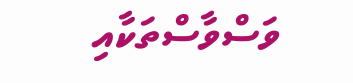ވަސްވާސްތަކާއި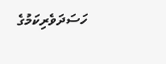ހަސަދަވެރިކަމުގެ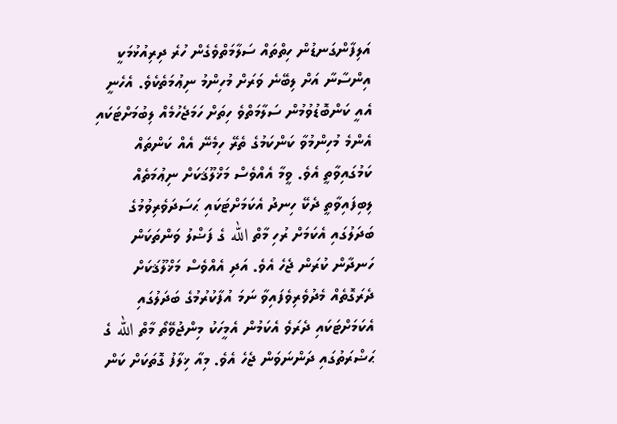އަލިފާންގަނޑުން ހިތްތައް ސަލާމަތްވެގެން ހުރެ ދިރިއުޅުމަކީ އިންސާނާ އަށް ލިބޭނެ ވަރަށް މުހިންމު ނިޢުމަތެކެވެ. އެހެނީ އެއީ ކަންބޮޑުވުމުން ސަލާމަތްވެ ހިތަށް ހަމަޖެހުމެއް ލިބުމަށްޓަކައި އެންމެ މުހިންމުވާ ކަންކަމުގެ ތެރޭ ހިމެނޭ އެއް ކަންތައް ކަމުގައިވާތީ އެވެ. ވީމާ އެއްވެސް މަޚްލޫޤަކަށް ނިޢުމަތެއް ލިބިފައިވާތީ ދެކޭ ހިނދު އެކަމަށްޓަކައި ޙަސަދަވެރިވުމުގެ ބަދަލުގައި އެކަމަށް ރުހި މާތް الله ގެ ފަޟްލު ވަންތަކަން ހަނދާން ކުރަން ޖެހެ އެވެ. އަދި އެއްވެސް މަޚްލޫޤަކަށް ދެރަގޮތެއް މެދުވެރިވެފައިވާ ނަމަ އުފާކުރުމުގެ ބަދަލުގައި އެކަމަށްޓަކައި ދެރަވެ އެކަމުން އެމީހަކު މިންޖުވޭތޯ މާތް الله ގެ ޙަޟްރަތުގައި ދަންނަވަން ޖެހެ އެވެ. މިއާ ޚިލާފު ގޮތަކަށް ކަން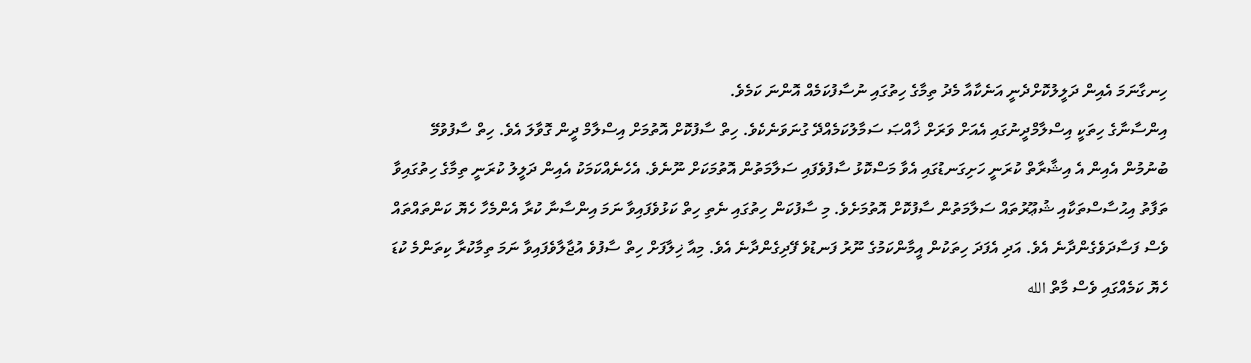ހިނގާނަމަ އެއިން ދަލީލުކޮށްދެނީ އަނެކާއާ މެދު ތިމާގެ ހިތުގައި ނުސާފުކަމެއް އޮންނަ ކަމެވެ.
އިންސާނާގެ ހިތަކީ އިސްލާމްދީނުގައި އެއަށް ވަރަށް ޚާއްޞަ ސަމާލުކަމެއްދޭ ގުނަވަނެކެވެ. ހިތް ސާފުކޮށް އޮތުމަށް އިސްލާމް ދީން ގޮވާލަ އެވެ. ހިތް ސާފުވުމޭ ބުނުމުން އެއިން އެ އިޝާރާތް ކުރަނީ ހަށިގަނޑުގައި އެވާ މަސްކޮޅު ސާފުވެފައި ސަލާމަތުން އޮތުމަކަށް ނޫނެވެ. އެހެނެއްކަމަކު އެއިން ދަލީލު ކުރަނީ ތިމާގެ ހިތުގައިވާ ތަފާތު އިޙުސާސްތަކާއި ޝުޢޫރުތައް ސަލާމަތުން ސާފުކޮށް އޮތުމަށެވެ. މި ސާފުކަން ހިތުގައި ނެތި ހިތް ކަޅުވެފައިވާ ނަމަ އިންސާނާ ކުރާ އެންމެހާ ހެޔޮ ކަންތައްތައް ވެސް ފަސާދަވެގެންދާނެ އެވެ. އަދި އެފަދަ ހިތަކުން އީމާންކަމުގެ ނޫރު ފަނޑުވެ ފޭދިގެންދާނެ އެވެ. މިއާ ޚިލާފަށް ހިތް ސާފުވެ އުޖާލާވެފައިވާ ނަމަ ތިމާކުރާ ކިތަންމެ ކުޑަ ހެޔޮ ކަމެއްގައި ވެސް މާތް الله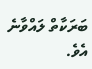ބަރަކާތް ލައްވާނެ އެވެ.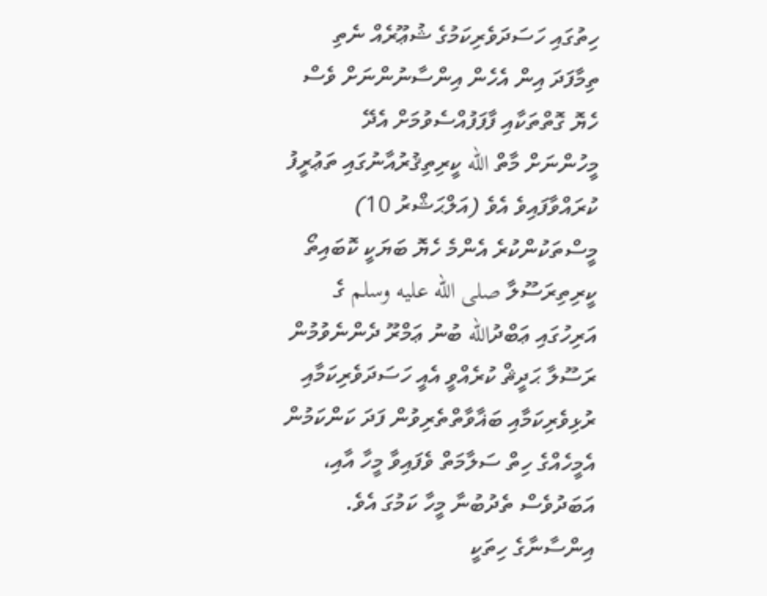ހިތުގައި ހަސަދަވެރިކަމުގެ ޝުޢޫރެއް ނެތި ތިމާފަދަ އިން އެހެން އިންސާނުންނަށް ވެސް ހެޔޮ ގޮތްތަކާއި ފާފަފުއްސެވުމަށް އެދޭ މީހުންނަށް މާތް الله ކީރިތިޤުރުއާނުގައި ތަޢުރީފު ކުރައްވާފައިވެ އެވެ (އަލްޙަޝްރު 10) މީސްތަކުންކުރެ އެންމެ ހެޔޮ ބަޔަކީ ކޮބައިތޯ ކީރިތިރަސޫލާ صلى الله عليه وسلم ގެ އަރިހުގައި ޢަބްދުالله ބުނު ޢަމްރޫ ދެންނެވުމުން ރަސޫލާ ޙަދީޘް ކުރެއްވީ އެއީ ހަސަދަވެރިކަމާއި ރުޅިވެރިކަމާއި ބަޣާވާތްތެރިވުން ފަދަ ކަންކަމުން އެމީހެއްގެ ހިތް ސަލާމަތް ވެފައިވާ މީހާ އާއި، އަބަދުވެސް ތެދުބުނާ މީހާ ކަމުގަ އެވެ.
އިންސާނާގެ ހިތަކީ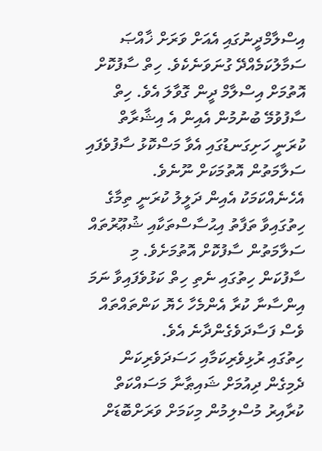އިސްލާމްދީނުގައި އެއަށް ވަރަށް ޚާއްޞަ ސަމާލުކަމެއްދޭ ގުނަވަނެކެވެ. ހިތް ސާފުކޮށް އޮތުމަށް އިސްލާމް ދީން ގޮވާލަ އެވެ. ހިތް ސާފުވުމޭ ބުނުމުން އެއިން އެ އިޝާރާތް ކުރަނީ ހަށިގަނޑުގައި އެވާ މަސްކޮޅު ސާފުވެފައި ސަލާމަތުން އޮތުމަކަށް ނޫނެވެ. އެހެނެއްކަމަކު އެއިން ދަލީލު ކުރަނީ ތިމާގެ ހިތުގައިވާ ތަފާތު އިޙުސާސްތަކާއި ޝުޢޫރުތައް ސަލާމަތުން ސާފުކޮށް އޮތުމަށެވެ. މި ސާފުކަން ހިތުގައި ނެތި ހިތް ކަޅުވެފައިވާ ނަމަ އިންސާނާ ކުރާ އެންމެހާ ހެޔޮ ކަންތައްތައް ވެސް ފަސާދަވެގެންދާނެ އެވެ.
ހިތުގައި ރުޅިވެރިކަމާއި ހަސަދަވެރިކަން ދެމިގެން ދިއުމަށް ޝައިޠާނާ މަސައްކަތް ކުރާއިރު މުސްލިމުން މިކަމަށް ވަރަށްބޮޑަށް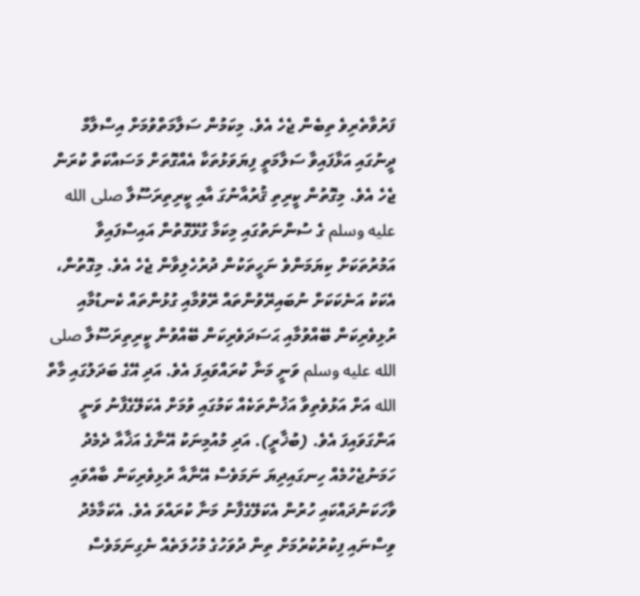ފަރުވާތެރިވެ ތިބެން ޖެހެ އެވެ. މިކަމުން ސަލާމަތްވުމަށް އިސްލާމް ދީނުގައި އަޅާފައިވާ ސަލާމަތީ ފިޔަވަޅުތަކާ އެއްގޮތަށް މަސައްކަތް ކުރަން ޖެހެ އެވެ. މިގޮތުން ކީރިތި ޤުރުއާނުގަ އާއި ކީރިތިރަސޫލާ صلى الله عليه وسلم ގެ ސުންނަތުގައި މިކަމާ ގުޅޭގޮތުން އައިސްފައިވާ އަމުރުތަކަށް ކިޔަމަންވެ ނަހީތަކުން ދުރުހެލިވާން ޖެހެ އެވެ. މިގޮތުން، އެކަކު އަނެކަކަށް ނުބައިރޭވުންތައް ރޭވުމާއި ގުޅުންތައް ކެނޑުމާއި ރުޅިވެރިކަން ބޭއްވުމާއި ޙަސަދަވެރިކަން ބޭއްވުން ކީރިތިރަސޫލާ صلى الله عليه وسلم ވަނީ މަނާ ކުރައްވައިފަ އެވެ. އަދި އޭގެ ބަދަލުގައި މާތް الله އަށް އަޅުވެތިވާ އަޚުންތަކެއް ކަމުގައި ވުމަށް އެކަލޭގެފާނު ވަނީ އަންގަވައިފަ އެވެ. (ބުޚާރީ). އަދި މުއުމިނަކު އޭނާގެ އަޚާއާ ދެމެދު ހަމަނުޖެހުމެއް ހިނގައިދިޔަ ނަމަވެސް އޭނާއާ ރުޅިވެރިކަން ބާއްވައި ވާހަކަނުދައްކައި ހުރުން އެކަލޭގެފާނު މަނާ ކުރައްވަ އެވެ. އެކަމާމެދު ވިސްނައި ފިކުރުކުރުމަށް ތިން ދުވަހުގެ މުހުލަތެއް ނެގިނަމަވެސް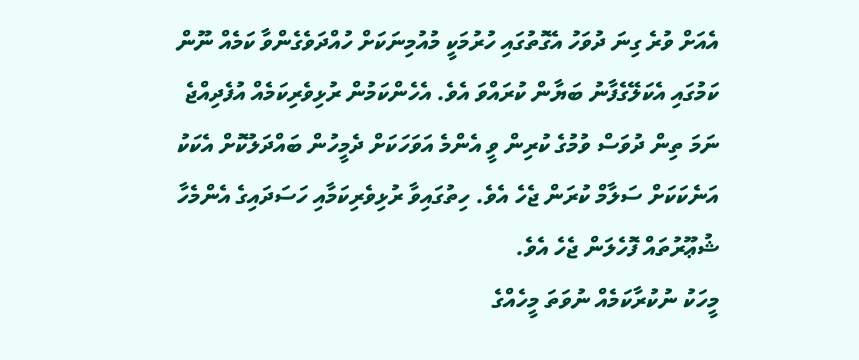އެއަށް ވުރެ ގިނަ ދުވަހު އެގޮތުގައި ހުރުމަކީ މުއުމިނަކަށް ހުއްދަވެގެންވާ ކަމެއް ނޫން ކަމުގައި އެކަލޭގެފާނު ބަޔާން ކުރައްވަ އެވެ. އެހެންކަމުން ރުޅިވެރިކަމެއް އުފެދިއްޖެ ނަމަ ތިން ދުވަސް ވުމުގެ ކުރިން ވީ އެންމެ އަވަހަކަށް ދެމީހުން ބައްދަލުކޮށް އެކަކު އަނެކަކަށް ސަލާމް ކުރަން ޖެހެ އެވެ. ހިތުގައިވާ ރުޅިވެރިކަމާއި ހަސަދައިގެ އެންމެހާ ޝުޢޫރުތައް ފޮހެލަން ޖެހެ އެވެ.
މީހަކު ނުކުރާކަމެއް ނުވަތަ މީހެއްގެ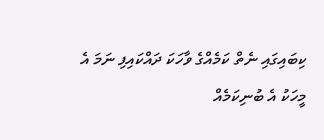ކިބައިގައި ނެތް ކަމެއްގެ ވާހަކަ ދައްކައިފި ނަމަ އެ މީހަކު އެ ބުނިކަމެއް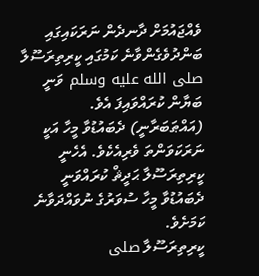ވެއްޖައުމަށް ދާނދެން ނަރަކައިގައި ބަންދުވެގެންވާނެ ކަމުގައި ކީރިތިރަސޫލާ صلى الله عليه وسلم ވަނީ ބަޔާން ކުރައްވައިފަ އެވެ. (އައްޠަބަރާނީ) ދެބައުޑުވާ މީހާ އަކީ ނަރަކަވަންތަ ވެރިއެކެވެ. އެހެނީ ކީރިތިރަސޫލާ ޙަދީޘް ކުރައްވަނީ ދެބައުޑުވާ މީހާ ސުވަރުގެ ނުވައްދަވާނެ ކަމަށެވެ.
ކީރިތިރަސޫލާ صلى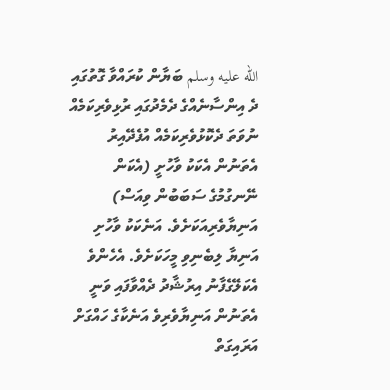الله عليه وسلم ބަޔާން ކުރައްވާ ގޮތުގައި ދެ އިންސާނެއްގެ ދެމެދުގައި ރުޅިވެރިކަމެއް ނުވަތަ ދެކޮޅުވެރިކަމެއް އުފެދޭއިރު އެތަނުން އެކަކު ވާހުށީ (އެކަން ނޭނގުމުގެ ސަބަބުން ވިއަސް) އަނިޔާވެރިއަކަށެވެ. އަނެކަކު ވާހުށި އަނިޔާ ލިބެނިވި މީހަކަށެވެ. އެހެންވެ އެކަލޭގެފާނު އިރުޝާދު ދެއްވާފައި ވަނީ އެތަނުން އަނިޔާވެރިވެ އަނެކާގެ ހައްގަށް އަރައިގަތް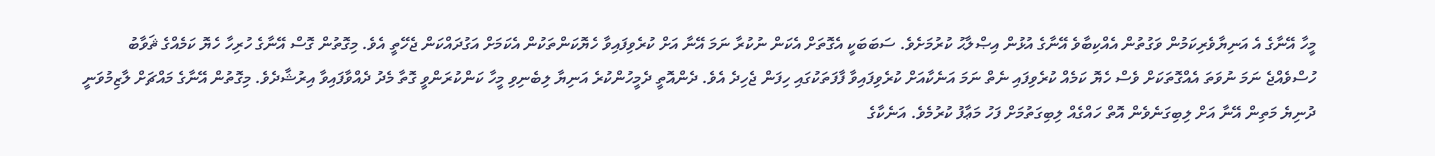މީހާ އޭނާގެ އެ އަނިޔާވެރިކަމުން ވަގުތުން އެއްކިބާވެ އޭނާގެ އުޅުން އިޞްލާޙު ކުރުމަށެވެ. ސަބަބަކީ އެގޮތަށް އެކަން ނުކުރާ ނަމަ އޭނާ އަށް ކުރެވިފައިވާ ހެޔޮކަންތަކުން އެކަމަށް އަގުދައްކަން ޖެހޭތީ އެވެ. މިގޮތުން ގޮސް އޭނާގެ ހުރިހާ ހެޔޮ ކަމެއްގެ ޘަވާބު ހުސްވެއްޖެ ނަމަ ނުވަތަ އެއްގޮތަކަށް ވެސް ހެޔޮ ކަމެއް ކުރެވިފައި ނެތް ނަމަ އަނެކާއަށް ކުރެވިފައިވާ ފާފަތަކުގައި ހިފަން ޖެހިދެ އެވެ. ދެންއޮތީ ދެމީހުންކުރެ އަނިޔާ ލިބެނިވި މީހާ ކަންކުރަންވީ ގޮތާ މެދު ދެއްވާފައިވާ އިރުޝާދެވެ. މިގޮތުން އޭނާގެ މައްޗަށް ލާޒިމުވަނީ ދުނިޔެ މަތިން އޭނާ އަށް ލިބިގަނެވެން އޮތް ހައްގެއް ލިބިގަތުމަށް ފަހު މަޢާފު ކުރުމެވެ. އަނެކާގެ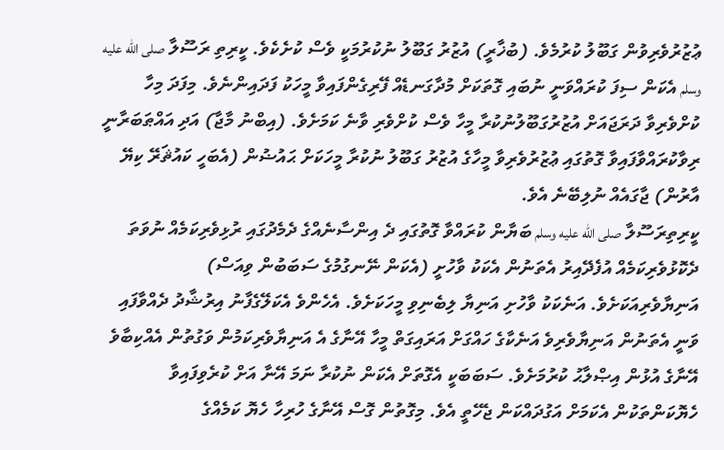ޢުޒުރުވެރިވުން ގަބޫލު ކުރުމެވެ. (ބުޚާރީ) އުޒުރު ގަބޫލު ނުކުރުމަކީ ވެސް ކުށެކެވެ. ކީރިތި ރަސޫލާ صلى الله عليه وسلم އެކަން ސިފަ ކުރައްވަނީ ނުބައި ގޮތަކަށް މުދާގަނޑެއް ފޭރިގެންފައިވާ މީހަކު ފަދައިންނެވެ. މިފަދަ މިހާ ކުށްވެރިވާ ދަރަޖައަށް އުޒުރުގަބޫލުނުކުރާ މީހާ ވެސް ކުށްވެރި ވާނެ ކަމަށެވެ. (އިބްނު މާޖާ) އަދި އައްޠަބަރާނީ ރިވާކުރައްވާފައިވާ ގޮތުގައި ޢުޒުރުވެރިވާ މީހާގެ އުޒުރު ގަބޫލު ނުކުރާ މީހަކަށް ޙައުޟުން (އެބަހީ ކައުޘަރޭ ކިޔޭ އާރުން) ޖާގައެއް ނުލިބޭނެ އެވެ.
ކީރިތިރަސޫލާ صلى الله عليه وسلم ބަޔާން ކުރައްވާ ގޮތުގައި ދެ އިންސާނެއްގެ ދެމެދުގައި ރުޅިވެރިކަމެއް ނުވަތަ ދެކޮޅުވެރިކަމެއް އުފެދޭއިރު އެތަނުން އެކަކު ވާހުށީ (އެކަން ނޭނގުމުގެ ސަބަބުން ވިއަސް) އަނިޔާވެރިއަކަށެވެ. އަނެކަކު ވާހުށި އަނިޔާ ލިބެނިވި މީހަކަށެވެ. އެހެންވެ އެކަލޭގެފާނު އިރުޝާދު ދެއްވާފައި ވަނީ އެތަނުން އަނިޔާވެރިވެ އަނެކާގެ ހައްގަށް އަރައިގަތް މީހާ އޭނާގެ އެ އަނިޔާވެރިކަމުން ވަގުތުން އެއްކިބާވެ އޭނާގެ އުޅުން އިޞްލާޙު ކުރުމަށެވެ. ސަބަބަކީ އެގޮތަށް އެކަން ނުކުރާ ނަމަ އޭނާ އަށް ކުރެވިފައިވާ ހެޔޮކަންތަކުން އެކަމަށް އަގުދައްކަން ޖެހޭތީ އެވެ. މިގޮތުން ގޮސް އޭނާގެ ހުރިހާ ހެޔޮ ކަމެއްގެ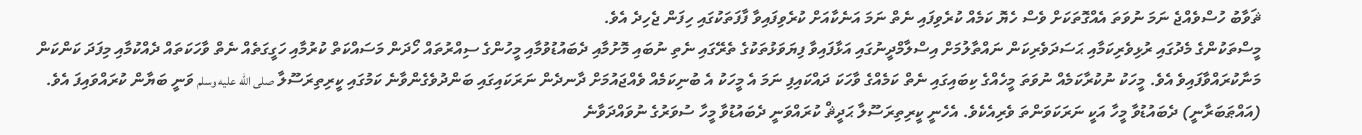ޘަވާބު ހުސްވެއްޖެ ނަމަ ނުވަތަ އެއްގޮތަކަށް ވެސް ހެޔޮ ކަމެއް ކުރެވިފައި ނެތް ނަމަ އަނެކާއަށް ކުރެވިފައިވާ ފާފަތަކުގައި ހިފަން ޖެހިދެ އެވެ.
މީސްތަކުންގެ މެދުގައި ރުޅިވެރިކަމާއި ޙަސަދަވެރިކަން ނައްތާލުމަށް އިސްލާމްދީނުގައި އަޅާފައިވާ ފިޔަވަޅުތަކުގެ ތެރޭގައި ނެތި ނުބައި މޮށުމާއި ދެބައުޑުވުމާއި މީހުންގެ ސިއްރުތައް ހޯދަން މަސައްކަތް ކުރުމާއި ހަގީގަތެއް ނެތް ވާހަކަތައް ދެއްކުމާއި މިފަދަ ކަންކަން މަނާކުރައްވާފައިވެ އެވެ. މީހަކު ނުކުރާކަމެއް ނުވަތަ މީހެއްގެ ކިބައިގައި ނެތް ކަމެއްގެ ވާހަކަ ދައްކައިފި ނަމަ އެ މީހަކު އެ ބުނިކަމެއް ވެއްޖައުމަށް ދާނދެން ނަރަކައިގައި ބަންދުވެގެންވާނެ ކަމުގައި ކީރިތިރަސޫލާ صلى الله عليه وسلم ވަނީ ބަޔާން ކުރައްވައިފަ އެވެ. (އައްޠަބަރާނީ) ދެބައުޑުވާ މީހާ އަކީ ނަރަކަވަންތަ ވެރިއެކެވެ. އެހެނީ ކީރިތިރަސޫލާ ޙަދީޘް ކުރައްވަނީ ދެބައުޑުވާ މީހާ ސުވަރުގެ ނުވައްދަވާނެ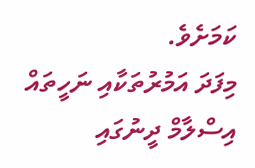ކަމަށެވެ.
މިފަދަ އަމުރުތަކާއި ނަހީތައް އިސްލާމް ދީނުގައި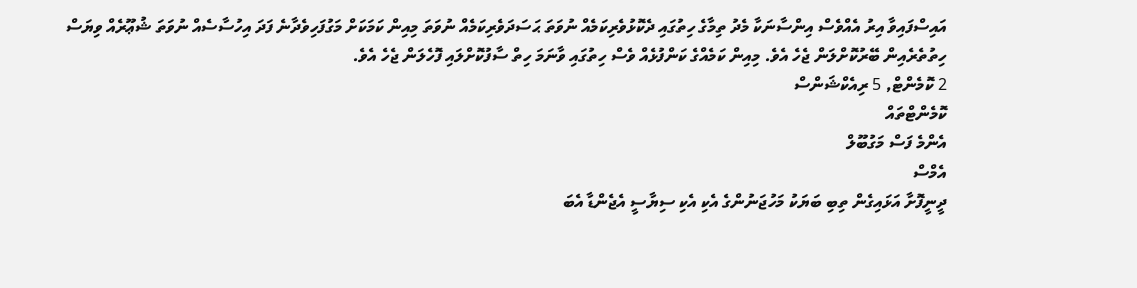އައިސްފައިވާ އިރު އެއްވެސް އިންސާނަކާ މެދު ތިމާގެ ހިތުގައި ދެކޮޅުވެރިކަމެއް ނުވަތަ ޙަސަދަވެރިކަމެއް ނުވަތަ މިއިން ކަމަކަށް މަގުފަހިވެދާނެ ފަދަ އިހުސާސެއް ނުވަތަ ޝުޢޫރެއް ވިޔަސް ހިތުތެރެއިން ބޭރުކޮށްލަން ޖެހެ އެވެ. މިއިން ކަމެއްގެ ކަންފުޅެއް ވެސް ހިތުގައި ވާނަމަ ހިތް ސާފުކޮށްލައި ފޮހެލަން ޖެހެ އެވެ.
2 ކޮމެންޓް, 5 ރިއެކްޝަންސް
ކޮމެންޓްތައް
އެންމެ ފަސް މަގުބޫލް
އެމްސް
ދީނީފޮށާ އަޅައިގެން ތިބި ބަޔަކު މަހުޖަނުންގެ އެކި އެކި ސިޔާސީ އެޖެންޑާ އެބަ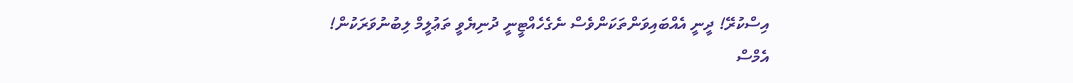އިސްކުރޭ! ދީނީ އެއްބައިވަންތަކަންވެސް ނެގެހެއްޓީނީ ދުނިޔެވީ ތަޢުލީމް ލިބުނުވަރަކުން!
އެމްސް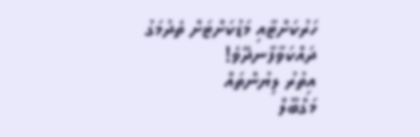ހަރުކަށްޓާއި މަޑުކަށްޓަށް ތެދުމަގު ދައްކަވާފާނދޭވެ!
އިތުރު ލިޔުންތައް
މަގްބޫލް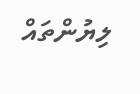ލިޔުންތައް